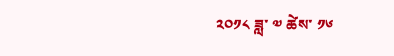༢༠༡༨ ཟླ་ ༧ ཚེས་ ༡༦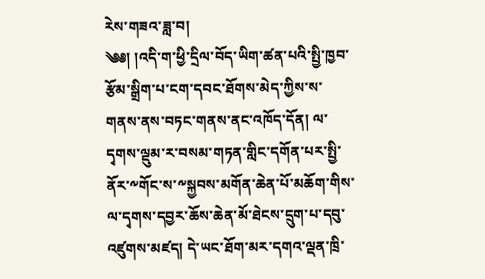རེས་གཟའ་ཟླ་བ།
༄༅། །འདི་ག་ཕྱི་དྲིལ་བོད་ཡིག་ཚན་པའི་སྤྱི་ཁྱབ་རྩོམ་སྒྲིག་པ་ངག་དབང་ཐོགས་མེད་ཀྱིས་ས་གནས་ནས་བཏང་གནས་ནང་འཁོད་དོན། ལ་དྭགས་ལྡུམ་ར་བསམ་གཏན་གླིང་དགོན་པར་སྤྱི་ནོར་༸གོང་ས་༸སྐྱབས་མགོན་ཆེན་པོ་མཆོག་གིས་ལ་དྭགས་དབྱར་ཆོས་ཆེན་མོ་ཐེངས་དྲུག་པ་དབུ་འཛུགས་མཛད། དེ་ཡང་ཐོག་མར་དགའ་ལྡན་ཁྲི་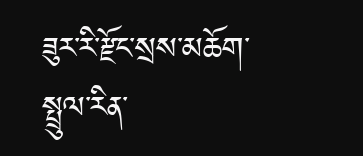ཟུར་རི་རྫོང་སྲས་མཆོག་སྤྲུལ་རིན་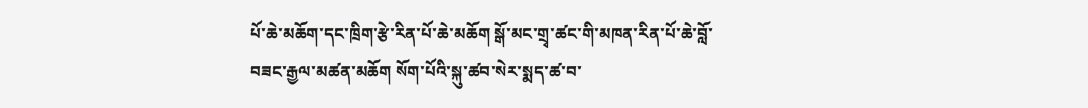པོ་ཆེ་མཆོག་དང་ཁྲིག་རྩེ་རིན་པོ་ཆེ་མཆོག སྒོ་མང་གྲྭ་ཚང་གི་མཁན་རིན་པོ་ཆེ་བློ་བཟང་རྒྱལ་མཚན་མཆོག སོག་པོའི་སྐུ་ཚབ་སེར་སྨད་ཚ་བ་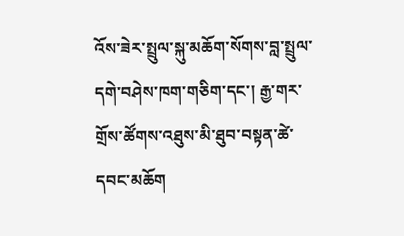འོས་ཟེར་སྤྲུལ་སྐུ་མཆོག་སོགས་བླ་སྤྲུལ་དགེ་བཤེས་ཁག་གཅིག་དང་། རྒྱ་གར་གྲོས་ཚོགས་འཐུས་མི་ཐུབ་བསྟན་ཚེ་དབང་མཆོག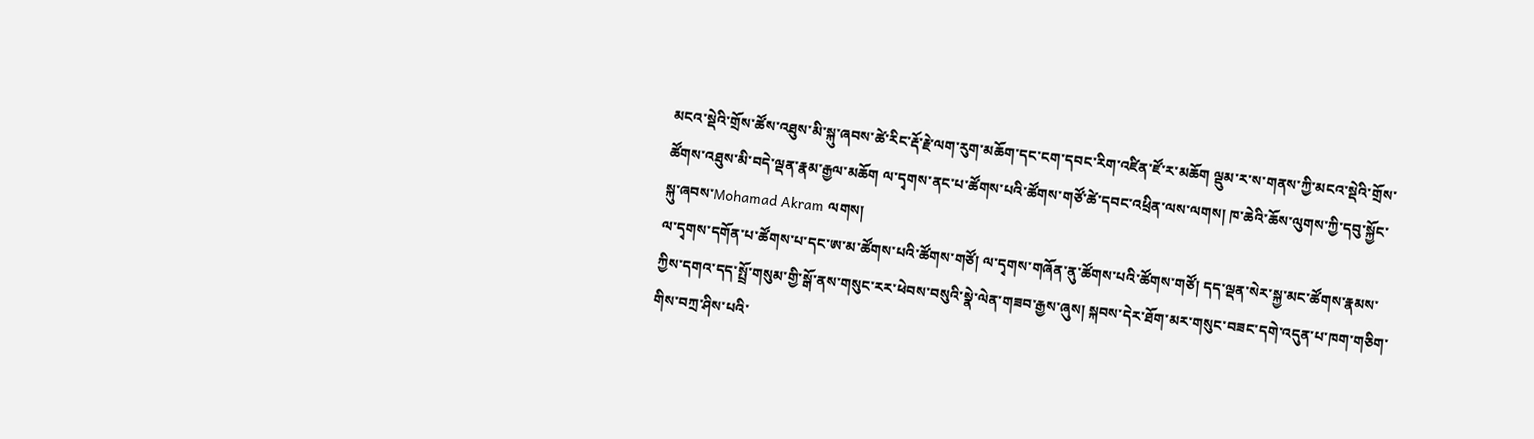མངའ་སྡེའི་གྲོས་ཚོས་འཐུས་མི་སྐུ་ཞབས་ཚེ་རིང་རྡོ་རྗེ་ལག་རུག་མཆོག་དང་ངག་དབང་རིག་འཛིན་ཛོ་ར་མཆོག ལྡུམ་ར་ས་གནས་ཀྱི་མངའ་སྡེའི་གྲོས་ཚོགས་འཐུས་མི་བདེ་ལྡན་རྣམ་རྒྱལ་མཆོག ལ་དྭགས་ནང་པ་ཚོགས་པའི་ཚོགས་གཙོ་ཚེ་དབང་འཕྲིན་ལས་ལགས། ཁ་ཆེའི་ཆོས་ལུགས་ཀྱི་དབུ་སྐྱོང་སྐུ་ཞབས་Mohamad Akram ལགས།
ལ་དྭགས་དགོན་པ་ཚོགས་པ་དང་ཨ་མ་ཚོགས་པའི་ཚོགས་གཙོ། ལ་དྭགས་གཞོན་ནུ་ཚོགས་པའི་ཚོགས་གཙོ། དད་ལྡན་སེར་སྐྱ་མང་ཚོགས་རྣམས་ཀྱིས་དགའ་དད་སྤྲོ་གསུམ་གྱི་སྒོ་ནས་གསུང་རར་ཕེབས་བསུའི་སྣེ་ལེན་གཟབ་རྒྱས་ཞུས། སྐབས་དེར་ཐོག་མར་གསུང་བཟང་དགེ་འདུན་པ་ཁག་གཅིག་གིས་བཀྲ་ཤིས་པའི་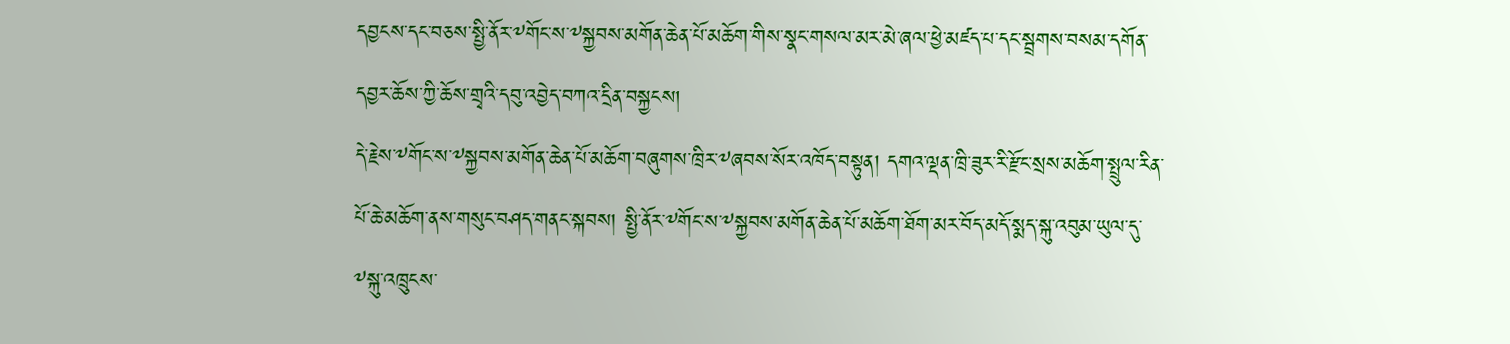དབྱངས་དང་བཅས་སྤྱི་ནོར་༸གོང་ས་༸སྐྱབས་མགོན་ཆེན་པོ་མཆོག་གིས་སྣང་གསལ་མར་མེ་ཞལ་ཕྱེ་མཛད་པ་དང་སྦྲགས་བསམ་དགོན་དབྱར་ཆོས་ཀྱི་ཆོས་གྲྭའི་དབུ་འབྱེད་བཀའ་དྲིན་བསྐྱངས།
དེ་རྗེས་༸གོང་ས་༸སྐྱབས་མགོན་ཆེན་པོ་མཆོག་བཞུགས་ཁྲིར་༸ཞབས་སོར་འཁོད་བསྟུན། དགའ་ལྡན་ཁྲི་ཟུར་རི་རྫོང་སྲས་མཆོག་སྤྲུལ་རིན་པོ་ཆེ་མཆོག་ནས་གསུང་བཤད་གནང་སྐབས། སྤྱི་ནོར་༸གོང་ས་༸སྐྱབས་མགོན་ཆེན་པོ་མཆོག་ཐོག་མར་བོད་མདོ་སྨད་སྐུ་འབུམ་ཡུལ་དུ་༸སྐུ་འཁྲུངས་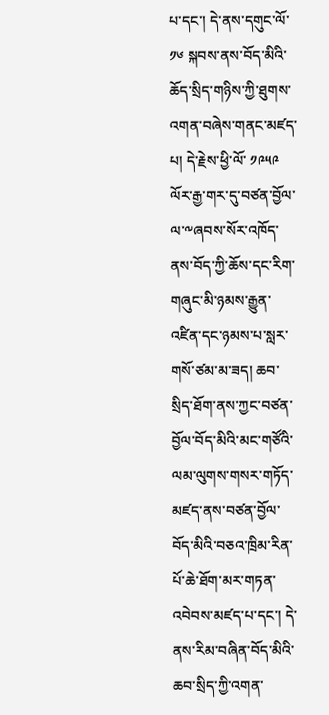པ་དང་། དེ་ནས་དགུང་ལོ་ ༡༦ སྐབས་ནས་བོད་མིའི་ཆོད་སྲིད་གཉིས་ཀྱི་ཐུགས་འགན་བཞེས་གནང་མཛད་པ། དེ་རྗེས་ཕྱི་ལོ་ ༡༩༥༩ ལོར་རྒྱ་གར་དུ་བཙན་བྱོལ་ལ་༸ཞབས་སོར་འཁོད་ནས་བོད་ཀྱི་ཆོས་དང་རིག་གཞུང་མི་ཉམས་རྒྱུན་འཛིན་དང་ཉམས་པ་སླར་གསོ་ཙམ་མ་ཟད། ཆབ་སྲིད་ཐོག་ནས་ཀྱང་བཙན་བྱོལ་བོད་མིའི་མང་གཙོའི་ལམ་ལུགས་གསར་གཏོད་མཛད་ནས་བཙན་བྱོལ་བོད་མིའི་བཅའ་ཁྲིམ་རིན་པོ་ཆེ་ཐོག་མར་གཏན་འབེབས་མཛད་པ་དང་། དེ་ནས་རིམ་བཞིན་བོད་མིའི་ཆབ་སྲིད་ཀྱི་འགན་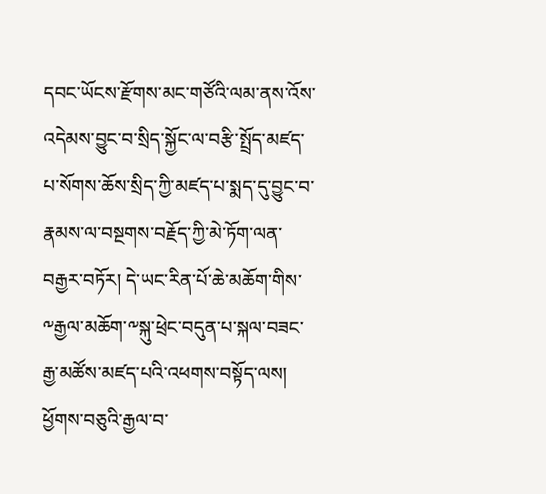དབང་ཡོངས་རྫོགས་མང་གཙོའི་ལམ་ནས་འོས་འདེམས་བྱུང་བ་སྲིད་སྐྱོང་ལ་བརྩི་སྤྲོད་མཛད་པ་སོགས་ཆོས་སྲིད་ཀྱི་མཛད་པ་སྨད་དུ་བྱུང་བ་རྣམས་ལ་བསྔགས་བརྗོད་ཀྱི་མེ་ཏོག་ལན་བརྒྱར་བཏོར། དེ་ཡང་རིན་པོ་ཆེ་མཆོག་གིས་༸རྒྱལ་མཆོག་༸སྐུ་ཕྲེང་བདུན་པ་སྐལ་བཟང་རྒྱ་མཚོས་མཛད་པའི་འཕགས་བསྟོད་ལས།
ཕྱོགས་བཅུའི་རྒྱལ་བ་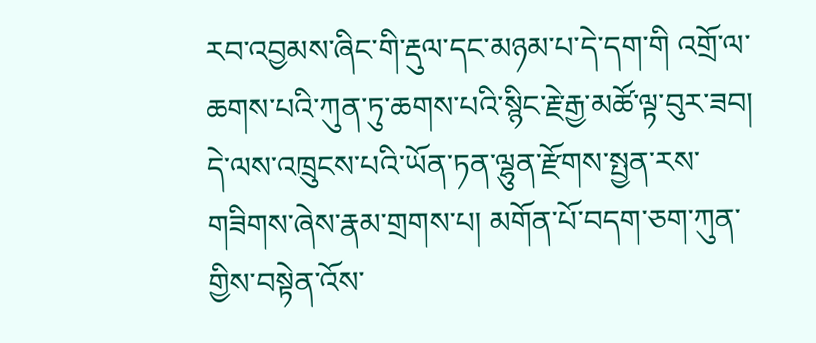རབ་འབྱམས་ཞིང་གི་རྡུལ་དང་མཉམ་པ་དེ་དག་གི འགྲོ་ལ་ཆགས་པའི་ཀུན་ཏུ་ཆགས་པའི་སྙིང་རྗེ་རྒྱ་མཚོ་ལྟ་བུར་ཟབ། དེ་ལས་འཁྲུངས་པའི་ཡོན་ཏན་ལྷུན་རྫོགས་སྤྱན་རས་གཟིགས་ཞེས་རྣམ་གྲགས་པ། མགོན་པོ་བདག་ཅག་ཀུན་གྱིས་བསྟེན་འོས་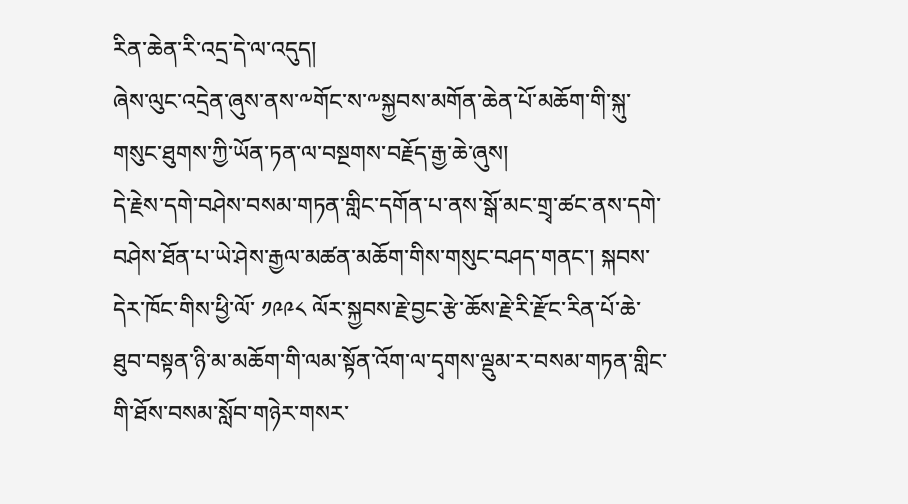རིན་ཆེན་རི་འདྲ་དེ་ལ་འདུད།
ཞེས་ལུང་འདྲེན་ཞུས་ནས་༸གོང་ས་༸སྐྱབས་མགོན་ཆེན་པོ་མཆོག་གི་སྐུ་གསུང་ཐུགས་ཀྱི་ཡོན་ཏན་ལ་བསྔགས་བརྗོད་རྒྱ་ཆེ་ཞུས།
དེ་རྗེས་དགེ་བཤེས་བསམ་གཏན་གླིང་དགོན་པ་ནས་སྒོ་མང་གྲྭ་ཚང་ནས་དགེ་བཤེས་ཐོན་པ་ཡེ་ཤེས་རྒྱལ་མཚན་མཆོག་གིས་གསུང་བཤད་གནང་། སྐབས་དེར་ཁོང་གིས་ཕྱི་ལོ་ ༡༩༩༨ ལོར་སྐྱབས་རྗེ་བྱང་རྩེ་ཆོས་རྗེ་རི་རྫོང་རིན་པོ་ཆེ་ཐུབ་བསྟན་ཉི་མ་མཆོག་གི་ལམ་སྟོན་འོག་ལ་དྭགས་ལྡུམ་ར་བསམ་གཏན་གླིང་གི་ཐོས་བསམ་སློབ་གཉེར་གསར་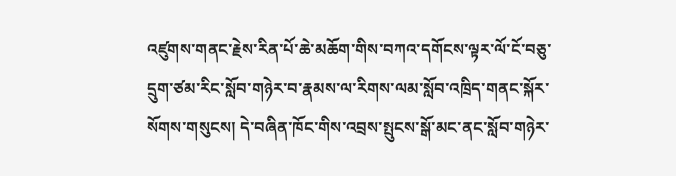འཛུགས་གནང་རྗེས་རིན་པོ་ཆེ་མཆོག་གིས་བཀའ་དགོངས་ལྟར་ལོ་ངོ་བཅུ་དྲུག་ཙམ་རིང་སློབ་གཉེར་བ་རྣམས་ལ་རིགས་ལམ་སློབ་འཁྲིད་གནང་སྐོར་སོགས་གསུངས། དེ་བཞིན་ཁོང་གིས་འབྲས་སྤུངས་སྒོ་མང་ནང་སློབ་གཉེར་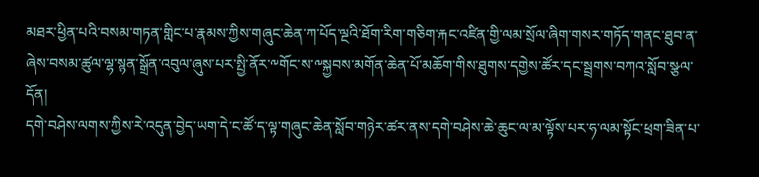མཐར་ཕྱིན་པའི་བསམ་གཏན་གླིང་པ་རྣམས་ཀྱིས་གཞུང་ཆེན་ཀ་པོད་ལྔའི་ཐོག་རིག་གཅིག་རྐང་འཛིན་གྱི་ལམ་སྲོལ་ཞིག་གསར་གཏོད་གནང་ཐུབ་ན་ཞེས་བསམ་ཚུལ་ལྷ་སྙན་སྒྲོན་འབུལ་ཞུས་པར་སྤྱི་ནོར་༸གོང་ས་༸སྐྱབས་མགོན་ཆེན་པོ་མཆོག་གིས་ཐུགས་དགྱེས་ཚོར་དང་སྦྲགས་བཀའ་སློབ་སྩལ་དོན།
དགེ་བཤེས་ལགས་ཀྱིས་རེ་འདུན་བྱེད་ཡག་དེ་ང་ཚོ་ད་ལྟ་གཞུང་ཆེན་སློབ་གཉེར་ཚར་ནས་དགེ་བཤེས་ཆེ་ཆུང་ལ་མ་ལྟོས་པར་ཧ་ལམ་སྟོང་ཕྲག་ཟིན་པ་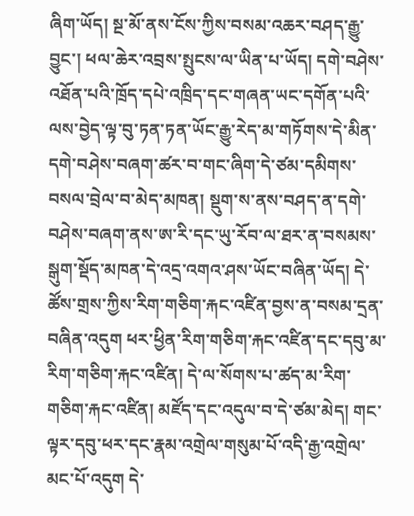ཞིག་ཡོད། སྔ་མོ་ནས་ངོས་ཀྱིས་བསམ་འཆར་བཤད་རྒྱུ་བྱུང་། ཕལ་ཆེར་འབྲས་སྤུངས་ལ་ཡིན་པ་ཡོད། དགེ་བཤེས་འཐོན་པའི་ཁྲོད་དཔེ་འཁྲིད་དང་གཞན་ཡང་དགོན་པའི་ལས་བྱེད་ལྟ་བུ་ཏན་ཏན་ཡོང་རྒྱུ་རེད་མ་གཏོགས་དེ་མིན་དགེ་བཤེས་བཞག་ཚར་བ་གང་ཞིག་དེ་ཙམ་དམིགས་བསལ་བྲེལ་བ་མེད་མཁན། སྡུག་ས་ནས་བཤད་ན་དགེ་བཤེས་བཞག་ནས་ཨ་རི་དང་ཡུ་རོབ་ལ་ཐར་ན་བསམས་སྒུག་སྡོད་མཁན་དེ་འདྲ་འགའ་ཤས་ཡོང་བཞིན་ཡོད། དེ་ཚོས་གྲས་ཀྱིས་རིག་གཅིག་རྐང་འཛིན་བྱས་ན་བསམ་དྲན་བཞིན་འདུག ཕར་ཕྱིན་རིག་གཅིག་རྐང་འཛིན་དང་དབུ་མ་རིག་གཅིག་རྐང་འཛིན། དེ་ལ་སོགས་པ་ཚད་མ་རིག་གཅིག་རྐང་འཛིན། མཛོད་དང་འདུལ་བ་དེ་ཙམ་མེད། གང་ལྟར་དབུ་ཕར་དང་རྣམ་འགྲེལ་གསུམ་པོ་འདི་རྒྱ་འགྲེལ་མང་པོ་འདུག དེ་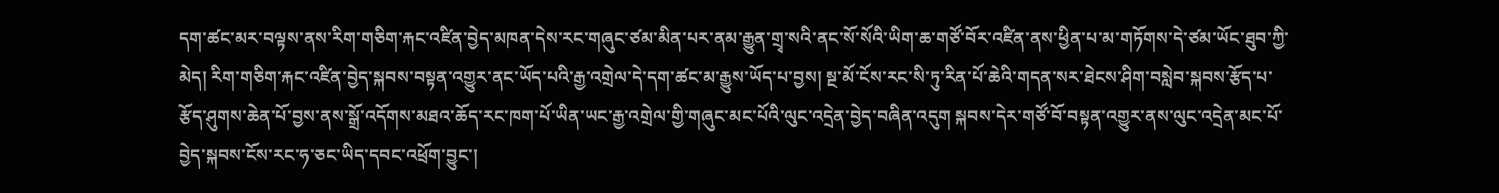དག་ཚང་མར་བལྟས་ནས་རིག་གཅིག་རྐང་འཛིན་བྱེད་མཁན་དེས་རང་གཞུང་ཙམ་མིན་པར་ནམ་རྒྱུན་གྲྭ་སའི་ནང་སོ་སོའི་ཡིག་ཆ་གཙོ་བོར་འཛིན་ནས་ཕྱིན་པ་མ་གཏོགས་དེ་ཙམ་ཡོང་ཐུབ་ཀྱི་མེད། རིག་གཅིག་རྐང་འཛིན་བྱེད་སྐབས་བསྟན་འགྱུར་ནང་ཡོད་པའི་རྒྱ་འགྲེལ་དེ་དག་ཚང་མ་རྒྱུས་ཡོད་པ་བྱས། སྔ་མོ་ངོས་རང་སི་ཏུ་རིན་པོ་ཆེའི་གདན་སར་ཐེངས་ཤིག་བསླེབ་སྐབས་རྩོད་པ་རྩོད་ཤུགས་ཆེན་པོ་བྱས་ནས་སྒྲོ་འདོགས་མཐའ་ཆོད་རང་ཁག་པོ་ཡིན་ཡང་རྒྱ་འགྲེལ་གྱི་གཞུང་མང་པོའི་ལུང་འདྲེན་བྱེད་བཞིན་འདུག སྐབས་དེར་གཙོ་བོ་བསྟན་འགྱུར་ནས་ལུང་འདྲེན་མང་པོ་བྱེད་སྐབས་ངོས་རང་ཧ་ཅང་ཡིད་དབང་འཕྲོག་བྱུང་།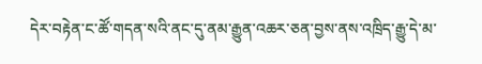དེར་བརྟེན་ང་ཚོ་གདན་སའི་ནང་དུ་ནམ་རྒྱུན་འཆར་ཅན་བྱས་ནས་འཁྲིད་རྒྱུ་དེ་མ་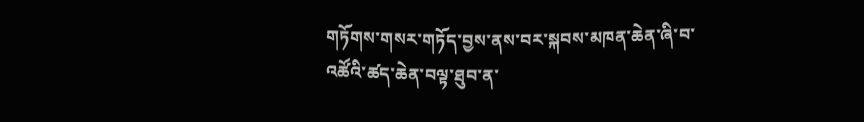གཏོགས་གསར་གཏོད་བྱས་ནས་བར་སྐབས་མཁན་ཆེན་ཞི་བ་འཚོའི་ཚད་ཆེན་བལྟ་ཐུབ་ན་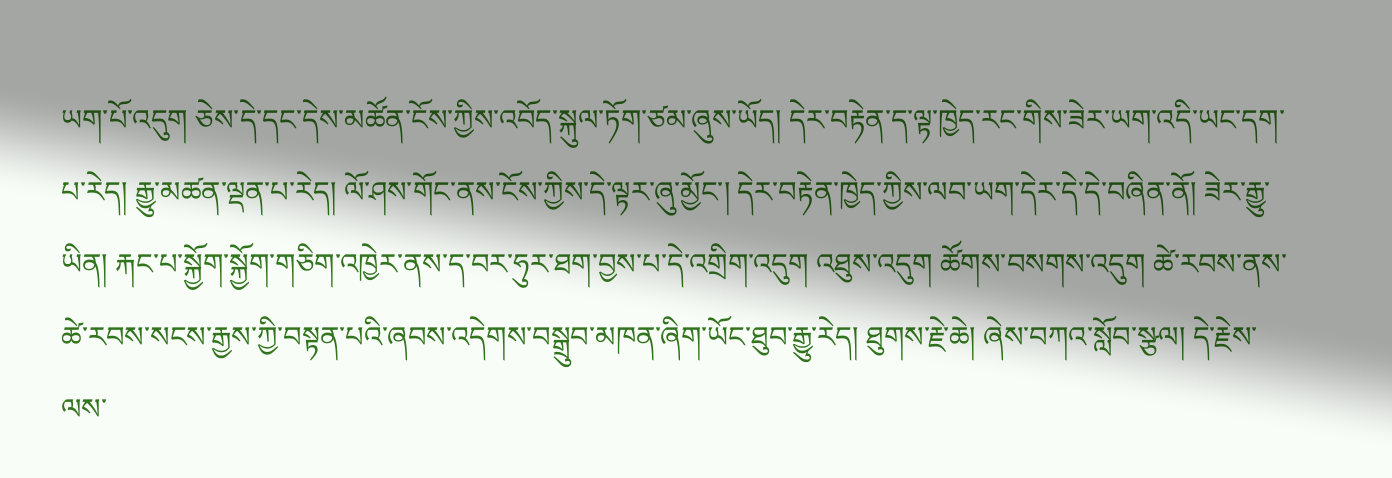ཡག་པོ་འདུག ཅེས་དེ་དང་དེས་མཚོན་ངོས་ཀྱིས་འབོད་སྐུལ་ཏོག་ཙམ་ཞུས་ཡོད། དེར་བརྟེན་ད་ལྟ་ཁྱེད་རང་གིས་ཟེར་ཡག་འདི་ཡང་དག་པ་རེད། རྒྱུ་མཚན་ལྡན་པ་རེད། ལོ་ཤས་གོང་ནས་ངོས་ཀྱིས་དེ་ལྟར་ཞུ་མྱོང་། དེར་བརྟེན་ཁྱེད་ཀྱིས་ལབ་ཡག་དེར་དེ་དེ་བཞིན་ནོ། ཟེར་རྒྱུ་ཡིན། རྐང་པ་སྐྱོག་སྐྱོག་གཅིག་འཁྱེར་ནས་ད་བར་ཧུར་ཐག་བྱས་པ་དེ་འགྲིག་འདུག འཐུས་འདུག ཚོགས་བསགས་འདུག ཚེ་རབས་ནས་ཚེ་རབས་སངས་རྒྱས་ཀྱི་བསྟན་པའི་ཞབས་འདེགས་བསྒྲུབ་མཁན་ཞིག་ཡོང་ཐུབ་རྒྱུ་རེད། ཐུགས་རྗེ་ཆེ། ཞེས་བཀའ་སློབ་སྩལ། དེ་རྗེས་ལས་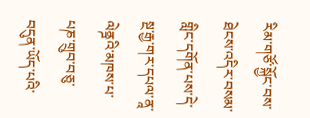རིམ་གཙོ་སྐྱོང་བས་ཐེངས་འདིར་བསམ་གླིང་དགོན་པས་དེ་སྔ་རྒྱ་གར་དཔལ་ནཱ་ལེནྜའི་མཁས་པ་པཎ་གྲུབ་བཅུ་བདུན་ཡོད་པའི་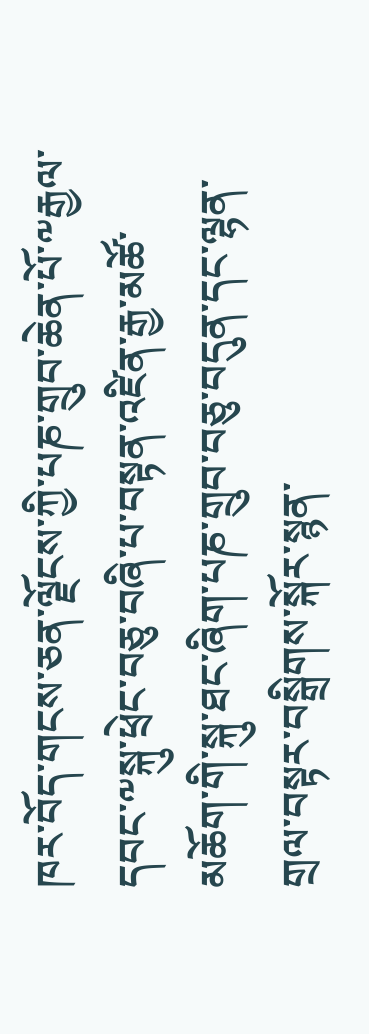ཁར་བོད་གངས་ཅན་ལྗོངས་ཀྱི་པཎ་གྲུབ་ཆེན་པོ་༸རྒྱལ་དབང་༸སྐུ་ཕྲེང་བཅུ་བཞི་པ་བསྟན་འཛིན་རྒྱ་མཚོ་མཆོག་གི་སྐུ་ཐང་ཞིག་པཎ་གྲུབ་བཅུ་བདུན་དང་ལྷན་གྲལ་བསྟར་བསྒྲིགས་སྐོར་སྙན་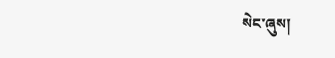སེང་ཞུས།